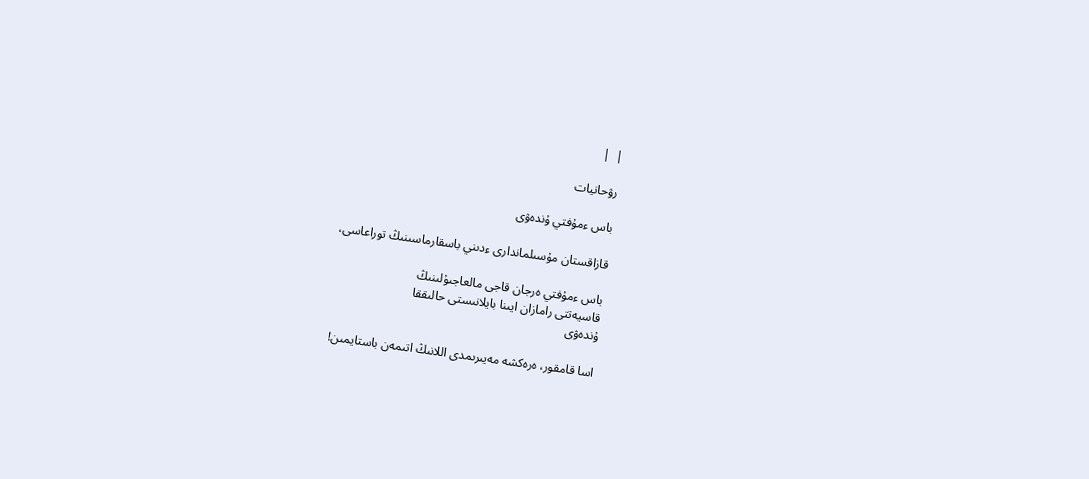|  |

رۋحانيات

باس ءمۇفتي ۇندەۋى

قازاقستان مۇسىلماندارى ءدىني باسقارماسىنىڭ توراعاسى،

باس ءمۇفتي ەرجان قاجى مالعاجىۇلىنىڭ
قاسيەتتى رامازان ايىنا بايلانىستى حالىققا
ۇندەۋى

اسا قامقور، ەرەكشە مەيىرىمدى اللانىڭ اتىمەن باستايمىن!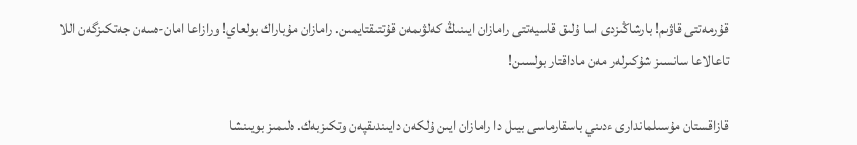قۇرمەتتى قاۋىم! بارشاڭىزدى اسا ۇلىق قاسيەتتى رامازان ايىنىڭ كەلۋىمەن قۇتتىقتايمىن. رامازان مۇباراك بولعاي! ورازاعا امان-ەسەن جەتكىزگەن اللا تاعالاعا سانسىز شۇكىرلەر مەن ماداقتار بولسىن!

قازاقستان مۇسىلماندارى ءدىني باسقارماسى بيىل دا رامازان ايىن ۇلكەن دايىندىقپەن وتكىزبەك. ەلىمىز بويىنشا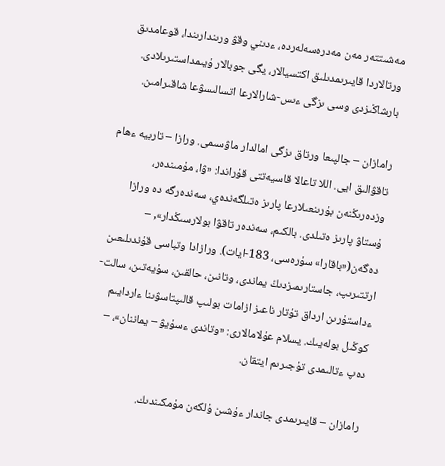مەشىتتەر مەن مەدرەسەلەردە، ءدىني وقۋ ورىندارىندا، قوعامدىق ورتالاردا قايىرىمدىلىق اكتسيالار، يگى جوبالار ۇيىمداستىرىلادى. بارشاڭىزدى وسى ىزگى ءىس-شارالارعا اتسالىسۋعا شاقىرامىن.

رامازان – جالپىعا ورتاق ىزگى امالدار ماۋسىمى. ورازا – تاربيە ءھام تاقۋالىق ايى. اللا تاعالا قاسيەتتى قۇراندا: «ۋا، مۇمىندەر، وزدەرىڭنەن بۇرىنعىلارعا پارىز ەتىلگەندەي، سەندەرگە دە ورازا ۇستاۋ پارىز ەتىلدى. بالكىم، سەندەر تاقۋا بولارسىڭدار», – دەگەن(«باقارا» سۇرەسى، 183-ايات). ورازادا وتباسى قۇندىلىعىن ارتتىرىپ، جاستارىمىزدىڭ يماندى، وتانىن، حالقىن، سۇيەتىن، سالت-ءداستۇرىن ارداق تۇتار ناعىز ازامات بولىپ قالىپتاسۋىنا ءاردايىم كوڭىل بولەيىك. يسلام عۇلامالارى: «وتاندى ءسۇيۋ – يماننان»، – دەپ ءتالىمدى تۇجىرىم ايتقان.

رامازان – قايىرىمدى جاندار ءۇشىن ۇلكەن مۇمكىندىك.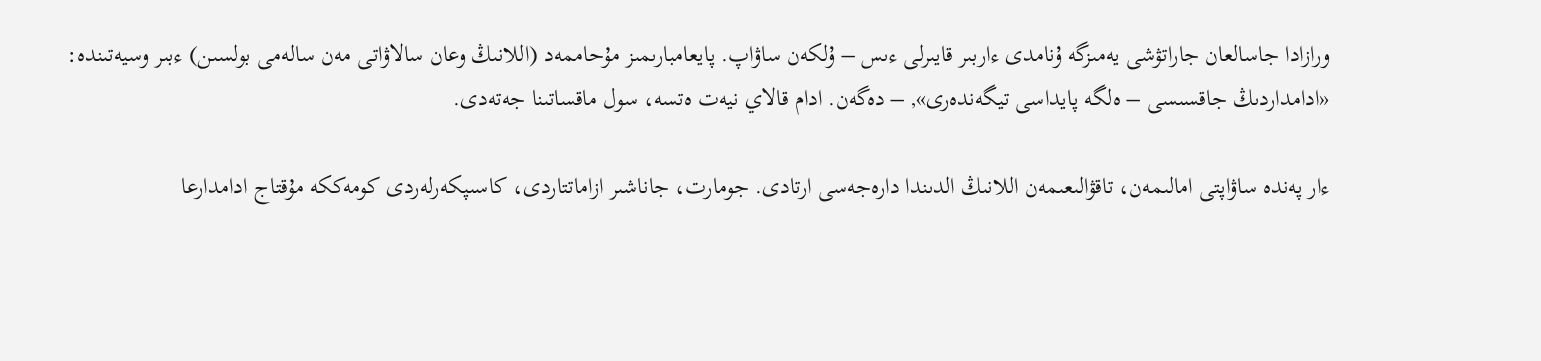ورازادا جاسالعان جاراتۋشى يەمىزگە ۇنامدى ءاربىر قايىرلى ءىس – ۇلكەن ساۋاپ. پايعامبارىمىز مۇحاممەد (اللانىڭ وعان سالاۋاتى مەن سالەمى بولسىن) ءبىر وسيەتىندە: «ادامداردىڭ جاقسىسى – ەلگە پايداسى تيگەندەرى», – دەگەن. ادام قالاي نيەت ەتسە، سول ماقساتىنا جەتەدى.

ءار پەندە ساۋاپتى امالىمەن، تاقۋالىعىمەن اللانىڭ الدىندا دارەجەسى ارتادى. جومارت، جاناشىر ازاماتتاردى، كاسىپكەرلەردى كومەككە مۇقتاج ادامدارعا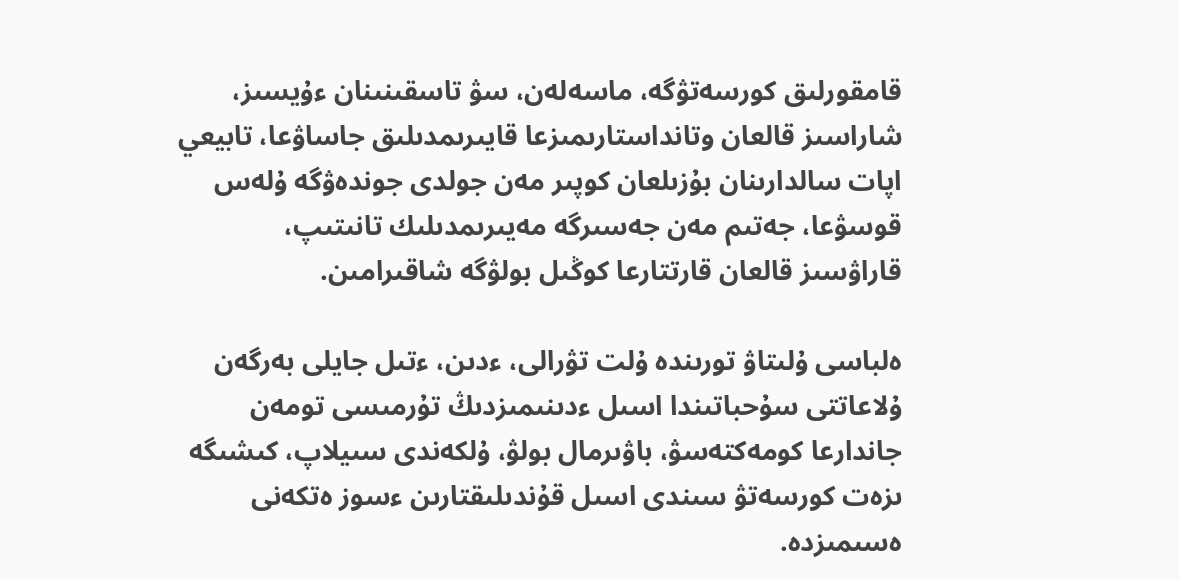قامقورلىق كورسەتۋگە، ماسەلەن، سۋ تاسقىنىنان ءۇيسىز، شاراسىز قالعان وتانداستارىمىزعا قايىرىمدىلىق جاساۋعا، تابيعي اپات سالدارىنان بۇزىلعان كوپىر مەن جولدى جوندەۋگە ۇلەس قوسۋعا، جەتىم مەن جەسىرگە مەيىرىمدىلىك تانىتىپ، قاراۋسىز قالعان قارتتارعا كوڭىل بولۋگە شاقىرامىن.

ەلباسى ۇلىتاۋ تورىندە ۇلت تۋرالى، ءدىن، ءتىل جايلى بەرگەن ۇلاعاتتى سۇحباتىندا اسىل ءدىنىمىزدىڭ تۇرمىسى تومەن جاندارعا كومەكتەسۋ، باۋىرمال بولۋ، ۇلكەندى سىيلاپ، كىشىگە ىزەت كورسەتۋ سىندى اسىل قۇندىلىقتارىن ءسوز ەتكەنى ەسىمىزدە.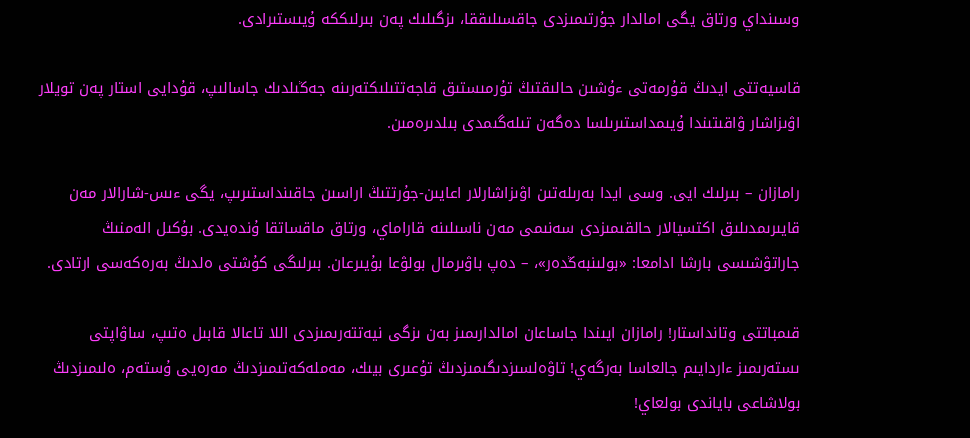وسىنداي ورتاق يگى امالدار جۇرتىمىزدى جاقسىلىققا، ىزگىلىك پەن بىرلىككە ۇيىستىرادى.

قاسيەتتى ايدىڭ قۇرمەتى ءۇشىن حالىقتىڭ تۇرمىستىق قاجەتتىلىكتەرىنە جەڭىلدىك جاسالىپ، قۇدايى استار پەن تويلار اۋىزاشار ۋاقىتىندا ۇيىمداستىرىلسا دەگەن تىلەگىمدى بىلدىرەمىن.

رامازان – بىرلىك ايى. وسى ايدا بەرىلەتىن اۋىزاشارلار اعايىن-جۇرتتىڭ اراسىن جاقىنداستىرىپ، يگى ءىس-شارالار مەن قايىرىمدىلىق اكتسيالار حالقىمىزدى سەنىمى مەن ناسىلىنە قاراماي، ورتاق ماقساتقا ۇندەيدى. بۇكىل الەمنىڭ جاراتۋشىسى بارشا ادامعا: «بولىنبەڭدەر»، – دەپ باۋىرمال بولۋعا بۇيىرعان. بىرلىگى كۇشتى ەلدىڭ بەرەكەسى ارتادى.

قىمباتتى وتانداستار! رامازان ايىندا جاساعان امالدارىمىز بەن ىزگى نيەتتەرىمىزدى اللا تاعالا قابىل ەتىپ، ساۋاپتى ىستەرىمىز ءاردايىم جالعاسا بەرگەي! تاۋەلسىزدىگىمىزدىڭ تۇعىرى بيىك، مەملەكەتىمىزدىڭ مەرەيى ۇستەم، ەلىمىزدىڭ بولاشاعى باياندى بولعاي!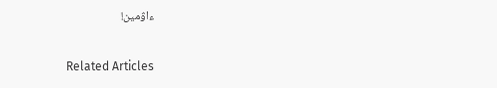ءاۋمين!

Related Articles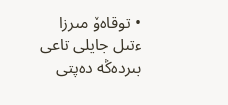• توقاەۆ مىرزا ءتىل جايلى تاعى بىردەڭە دەپتى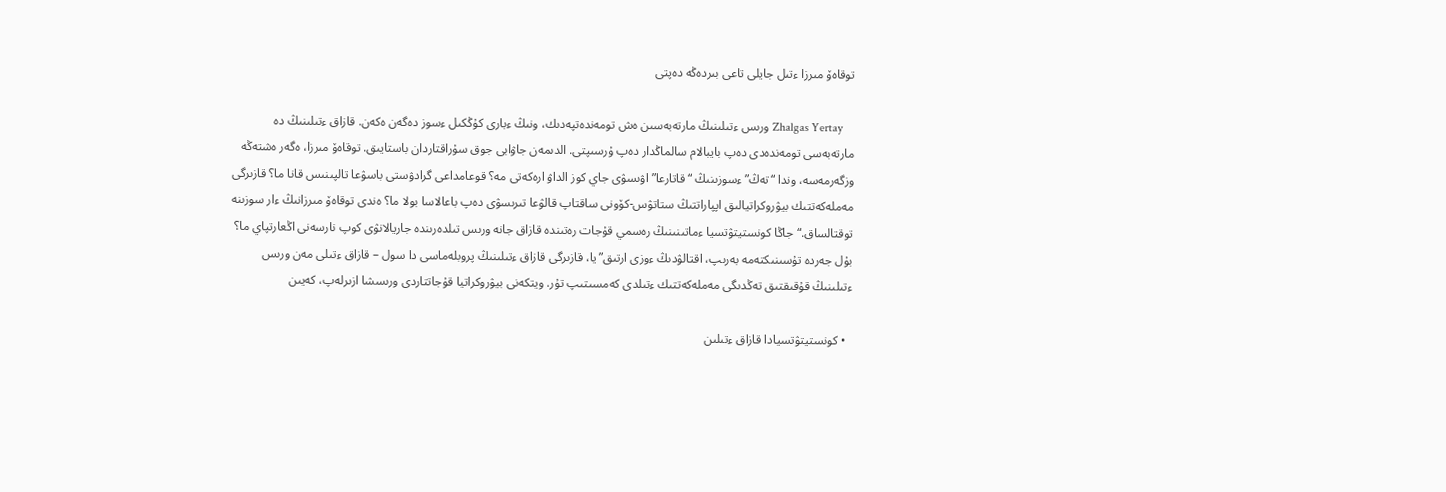توقاەۆ مىرزا ءتىل جايلى تاعى بىردەڭە دەپتى

    Zhalgas Yertay ورىس ءتىلىنىڭ مارتەبەسىن ەش تومەندەتپەدىك، ونىڭ ءبارى كۇڭكىل ءسوز دەگەن ەكەن. قازاق ءتىلىنىڭ دە مارتەبەسى تومەندەدى دەپ بايبالام سالماڭدار دەپ ۇرسىپتى. الدىمەن جاۋابى جوق سۇراقتاردان باستايىق. توقاەۆ مىرزا، ەگەر ەشتەڭە وزگەرمەسە، وندا “تەڭ” ءسوزىنىڭ “قاتارعا” اۋىسۋى جاي كوز الداۋ ارەكەتى مە؟ قوعامداعى گرادۋستى باسۋعا تالپىنىس قانا ما؟ قازىرگى مەملەكەتتىك بيۋروكراتيالىق اپپاراتتىڭ ستاتۋس-كۆونى ساقتاپ قالۋعا تىرىسۋى دەپ باعالاسا بولا ما؟ ەندى توقاەۆ مىرزانىڭ ءار سوزىنە توقتالساق.“جاڭا كونستيتۋتسيا ءماتىنىنىڭ رەسمي قۇجات رەتىندە قازاق جانە ورىس تىلدەرىندە جاريالانۋى كوپ نارسەنى اڭعارتپاي ما؟ بۇل جەردە تۇسىنىكتەمە بەرىپ، اقتالۋدىڭ ءوزى ارتىق”يا، قازىرگى قازاق ءتىلىنىڭ پروبلەماسى دا سول – قازاق ءتىلى مەن ورىس ءتىلىنىڭ قۇقىقتىق تەڭدىگى مەملەكەتتىك ءتىلدى كەمسىتىپ تۇر. ويتكەنى بيۋروكراتيا قۇجاتتاردى ورىسشا ازىرلەپ، كەيىن

  • كونستيتۋتسيادا قازاق ءتىلىن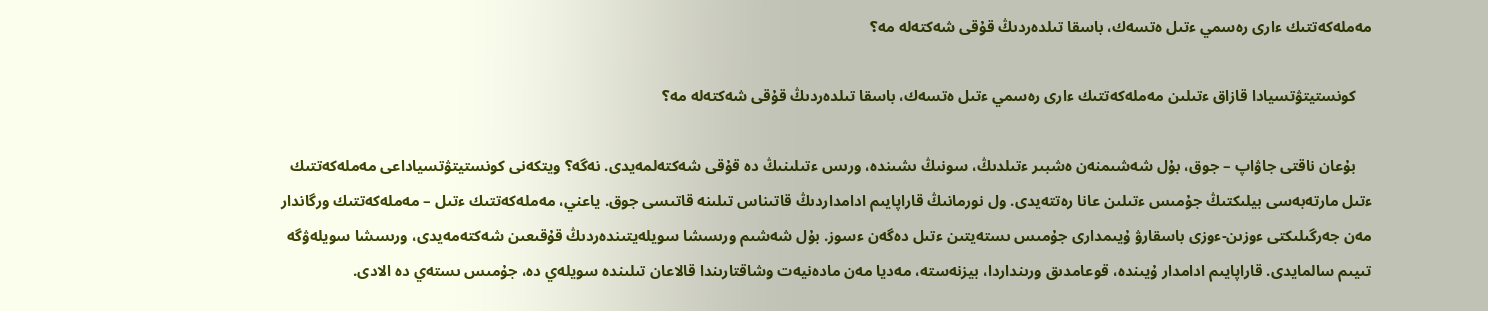مەملەكەتتىك ءارى رەسمي ءتىل ەتسەك، باسقا تىلدەردىڭ قۇقى شەكتەلە مە؟

    كونستيتۋتسيادا قازاق ءتىلىن مەملەكەتتىك ءارى رەسمي ءتىل ەتسەك، باسقا تىلدەردىڭ قۇقى شەكتەلە مە؟

    بۇعان ناقتى جاۋاپ – جوق، بۇل شەشىمنەن ەشبىر ءتىلدىڭ، سونىڭ ىشىندە، ورىس ءتىلىنىڭ دە قۇقى شەكتەلمەيدى. نەگە؟ ويتكەنى كونستيتۋتسياداعى مەملەكەتتىك ءتىل مارتەبەسى بيلىكتىڭ جۇمىس ءتىلىن عانا رەتتەيدى. ول نورمانىڭ قاراپايىم ادامداردىڭ قاتىناس تىلىنە قاتىسى جوق. ياعني، مەملەكەتتىك ءتىل – مەملەكەتتىك ورگاندار مەن جەرگىلىكتى ءوزىن-ءوزى باسقارۋ ۇيىمدارى جۇمىس ىستەيتىن ءتىل دەگەن ءسوز. بۇل شەشىم ورىسشا سويلەيتىندەردىڭ قۇقىعىن شەكتەمەيدى، ورىسشا سويلەۋگە تىيىم سالمايدى. قاراپايىم ادامدار ۇيىندە، قوعامدىق ورىنداردا، بيزنەستە، مەديا مەن مادەنيەت وشاقتارىندا قالاعان تىلىندە سويلەي دە، جۇمىس ىستەي دە الادى.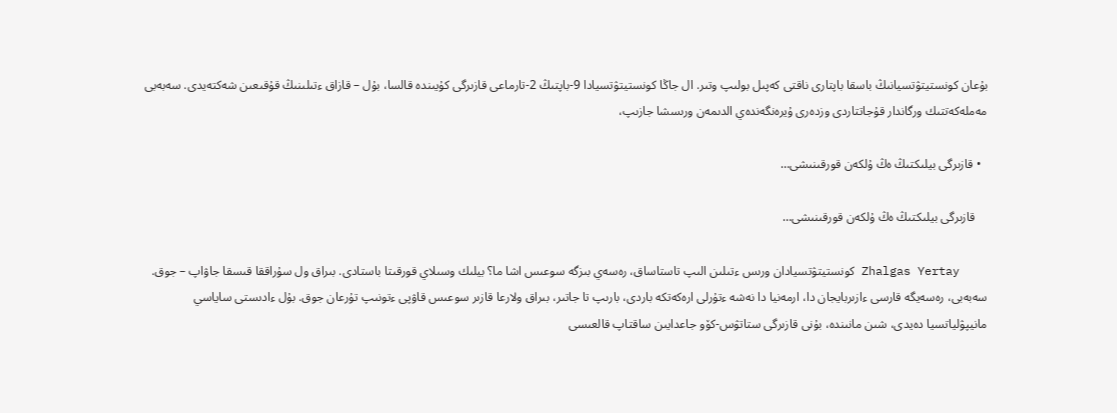بۇعان كونستيتۋتسيانىڭ باسقا باپتارى ناقتى كەپىل بولىپ وتىر. ال جاڭا كونستيتۋتسيادا 9-باپتىڭ 2-تارماعى قازىرگى كۇيىندە قالسا، بۇل – قازاق ءتىلىنىڭ قۇقىعىن شەكتەيدى. سەبەبى مەملەكەتتىك ورگاندار قۇجاتتاردى وزدەرى ۇيرەنگەندەي الدىمەن ورىسشا جازىپ،

  • قازىرگى بيلىكتىڭ ەڭ ۇلكەن قورقىنىشى…

    قازىرگى بيلىكتىڭ ەڭ ۇلكەن قورقىنىشى…

    Zhalgas Yertay كونستيتۋتسيادان ورىس ءتىلىن الىپ تاستاساق، رەسەي بىزگە سوعىس اشا ما؟ بيلىك وسىلاي قورقىتا باستادى. بىراق ول سۇراققا قىسقا جاۋاپ – جوق. سەبەبى، رەسەيگە قارسى ءازىربايجان دا، ارمەنيا دا نەشە ءتۇرلى ارەكەتكە باردى، بارىپ تا جاتىر، بىراق ولارعا قازىر سوعىس قاۋپى ءتونىپ تۇرعان جوق. بۇل ءادىستى ساياسي مانيپۋلياتسيا دەيدى، شىن مانىندە، بۇنى قازىرگى ستاتۋس-كۆو جاعدايىن ساقتاپ قالعىسى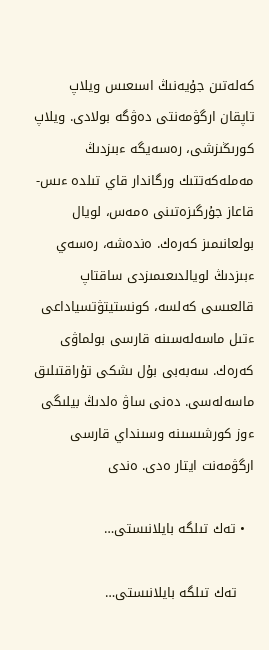كەلەتىن جۇيەنىڭ اسىعىس ويلاپ تاپقان ارگۋمەنتى دەۋگە بولادى. ويلاپ كورىڭىزشى، رەسەيگە ءبىزدىڭ مەملەكەتتىك ورگاندار قاي تىلدە ءىس-قاعاز جۇرگىزەتىنى ەمەس، لويال بولعانىمىز كەرەك. ەندەشە، رەسەي ءبىزدىڭ لويالدىعىمىزدى ساقتاپ قالعىسى كەلسە، كونستيتۋتسياداعى ءتىل ماسەلەسىنە قارسى بولماۋى كەرەك. سەبەبى بۇل ىشكى تۇراقتىلىق ماسەلەسى. دەنى ساۋ ەلدىڭ بيلىگى ءوز كورشىسىنە وسىنداي قارسى ارگۋمەنت ايتار ەدى. ەندى

  • تەك تىلگە بايلانىستى…

    تەك تىلگە بايلانىستى…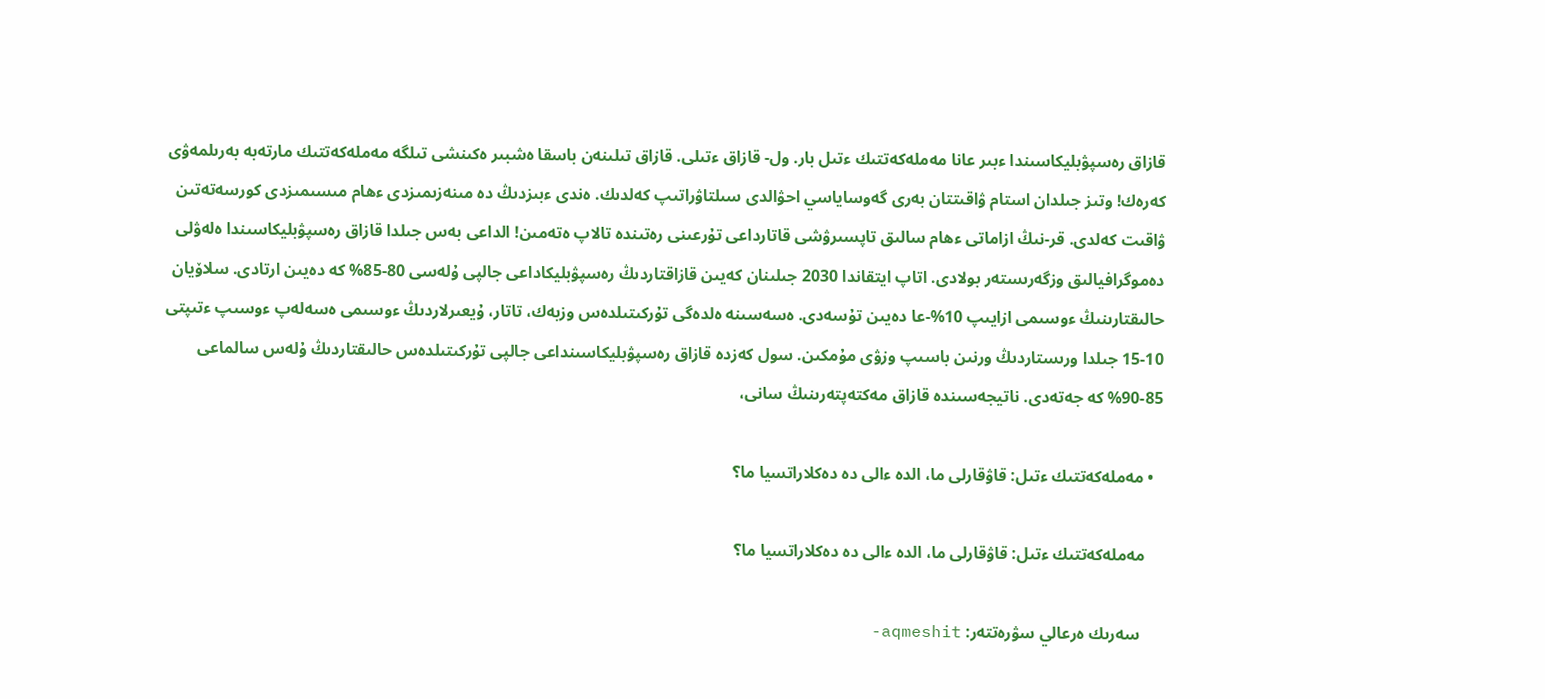قازاق رەسپۋبليكاسىندا ءبىر عانا مەملەكەتتىك ءتىل بار. ول- قازاق ءتىلى. قازاق تىلىنەن باسقا ەشبىر ەكىنشى تىلگە مەملەكەتتىك مارتەبە بەرىلمەۋى كەرەك! وتىز جىلدان استام ۋاقىتتان بەرى گەوساياسي احۋالدى سىلتاۋراتىپ كەلدىك. ەندى ءبىزدىڭ دە مىنەزىمىزدى ءھام مىسىمىزدى كورسەتەتىن ۋاقىت كەلدى. قر-نىڭ ازاماتى ءھام سالىق تاپسىرۋشى قاتارداعى تۇرعىنى رەتىندە تالاپ ەتەمىن! الداعى بەس جىلدا قازاق رەسپۋبليكاسىندا ەلەۋلى دەموگرافيالىق وزگەرىستەر بولادى. اتاپ ايتقاندا 2030 جىلىنان كەيىن قازاقتاردىڭ رەسپۋبليكاداعى جالپى ۇلەسى 80-85% كە دەيىن ارتادى. سلاۆيان حالىقتارىنىڭ ءوسىمى ازايىپ 10%-عا دەيىن تۇسەدى. ەسەسىنە ەلدەگى تۇركىتىلدەس وزبەك، تاتار، ۇيعىرلاردىڭ ءوسىمى ەسەلەپ ءوسىپ ءتىپتى 10-15 جىلدا ورىستاردىڭ ورنىن باسىپ وزۋى مۇمكىن. سول كەزدە قازاق رەسپۋبليكاسىنداعى جالپى تۇركىتىلدەس حالىقتاردىڭ ۇلەس سالماعى 85-90% كە جەتەدى. ناتيجەسىندە قازاق مەكتەپتەرىنىڭ سانى،

  • مەملەكەتتىك ءتىل: قاۋقارلى ما، الدە ءالى دە دەكلاراتسيا ما؟

    مەملەكەتتىك ءتىل: قاۋقارلى ما، الدە ءالى دە دەكلاراتسيا ما؟

     سەرىك ەرعالي سۋرەتتەر: aqmeshit-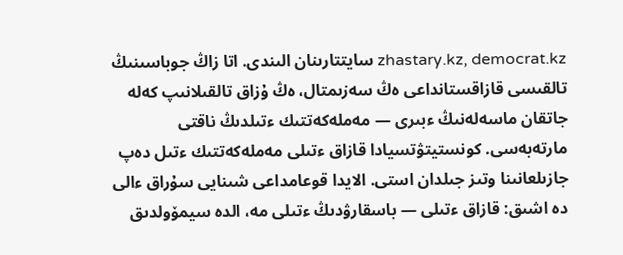zhastary.kz, democrat.kz سايتتارىنان الىندى. اتا زاڭ جوباسىنىڭ تالقىسى قازاقستانداعى ەڭ سەزىمتال، ەڭ ۇزاق تالقىلانىپ كەلە جاتقان ماسەلەنىڭ ءبىرى — مەملەكەتتىك ءتىلدىڭ ناقتى مارتەبەسى. كونستيتۋتسيادا قازاق ءتىلى مەملەكەتتىك ءتىل دەپ جازىلعانىنا وتىز جىلدان استى. الايدا قوعامداعى شىنايى سۇراق ءالى دە اشىق: قازاق ءتىلى — باسقارۋدىڭ ءتىلى مە، الدە سيمۆولدىق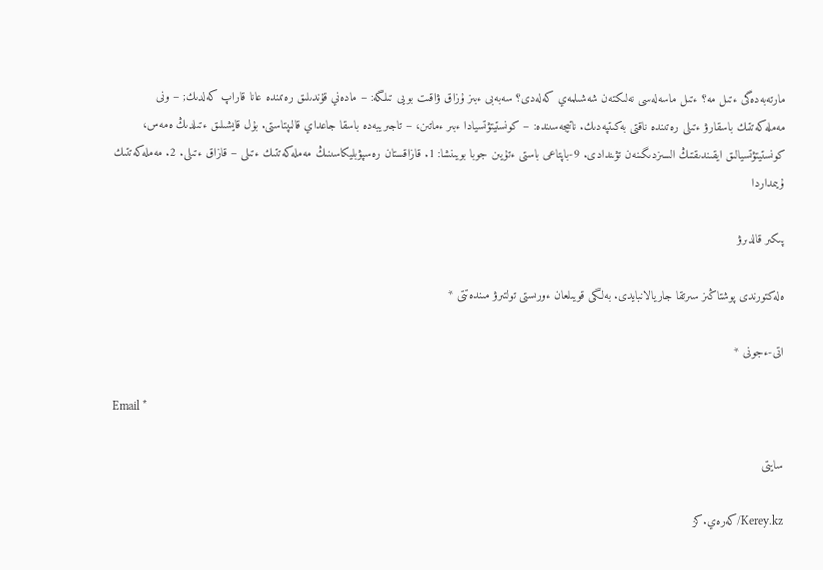مارتەبەدەگى ءتىل مە؟ ءتىل ماسەلەسى نەلىكتەن شەشىلمەي كەلەدى؟ سەبەبى ءبىز ۇزاق ۋاقىت بويى تىلگە: – مادەني قۇندىلىق رەتىندە عانا قاراپ كەلدىك; – ونى مەملەكەتتىك باسقارۋ ءتىلى رەتىندە ناقتى بەكىتپەدىك. ناتيجەسىندە: – كونستيتۋتسيادا ءبىر ءماتىن، – تاجىريبەدە باسقا جاعداي قالىپتاستى. بۇل قايشىلىق ءتىلدىڭ ەمەس، كونستيتۋتسيالىق ايقىندىقتىڭ السىزدىگىنەن تۋىندادى. 9-باپتاعى باستى ءتۇيىن جوبا بويىنشا: 1. قازاقستان رەسپۋبليكاسىنىڭ مەملەكەتتىك ءتىلى – قازاق ءتىلى. 2. مەملەكەتتىك ۇيىمداردا

پىكىر قالدىرۋ

ەلەكتورندى پوشتاڭىز سىرتقا جاريالانبايدى. بەلگى قويىلعان ءورىستى تولتىرۋ مىندەتتى *

اتى-ءجونى *

Email *

سايتى

Kerey.kz/كەرەي.كز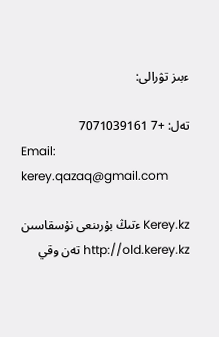ءبىز تۋرالى:

تەل: +7 7071039161
Email: kerey.qazaq@gmail.com

Kerey.kz ءتىڭ بۇرىنعى نۇسقاسىن http://old.kerey.kz تەن وقي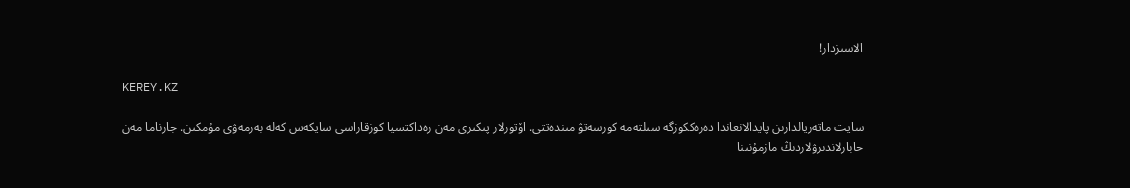الاسىزدار!

KEREY.KZ

سايت ماتەريالدارىن پايدالانعاندا دەرەككوزگە سىلتەمە كورسەتۋ مىندەتتى. اۆتورلار پىكىرى مەن رەداكتسيا كوزقاراسى سايكەس كەلە بەرمەۋى مۇمكىن. جارناما مەن حابارلاندىرۋلاردىڭ مازمۇنىنا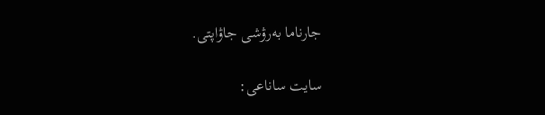جارناما بەرۋشى جاۋاپتى.

سايت ساناعى: